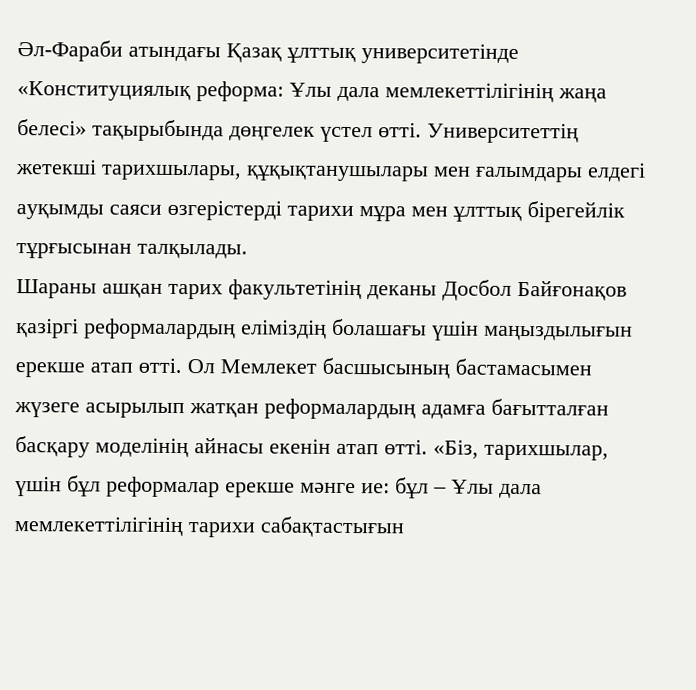Әл-Фараби атындағы Қазақ ұлттық университетінде «Конституциялық реформа: Ұлы дала мемлекеттілігінің жаңа белесі» тақырыбында дөңгелек үстел өтті. Университеттің жетекші тарихшылары, құқықтанушылары мен ғалымдары елдегі ауқымды саяси өзгерістерді тарихи мұра мен ұлттық бірегейлік тұрғысынан талқылады.
Шараны ашқан тарих факультетінің деканы Досбол Байғонақов қазіргі реформалардың еліміздің болашағы үшін маңыздылығын ерекше атап өтті. Ол Мемлекет басшысының бастамасымен жүзеге асырылып жатқан реформалардың адамға бағытталған басқару моделінің айнасы екенін атап өтті. «Біз, тарихшылар, үшін бұл реформалар ерекше мәнге ие: бұл – Ұлы дала мемлекеттілігінің тарихи сабақтастығын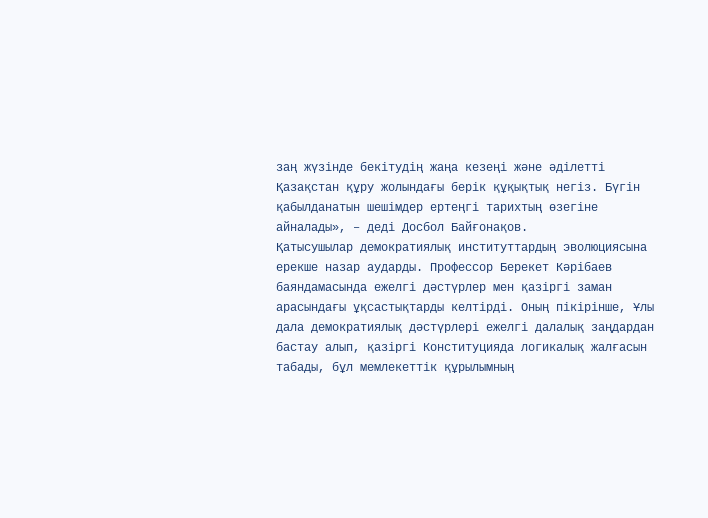заң жүзінде бекітудің жаңа кезеңі және әділетті Қазақстан құру жолындағы берік құқықтық негіз. Бүгін қабылданатын шешімдер ертеңгі тарихтың өзегіне айналады», – деді Досбол Байғонақов.
Қатысушылар демократиялық институттардың эволюциясына ерекше назар аударды. Профессор Берекет Кәрібаев баяндамасында ежелгі дәстүрлер мен қазіргі заман арасындағы ұқсастықтарды келтірді. Оның пікірінше, Ұлы дала демократиялық дәстүрлері ежелгі далалық заңдардан бастау алып, қазіргі Конституцияда логикалық жалғасын табады, бұл мемлекеттік құрылымның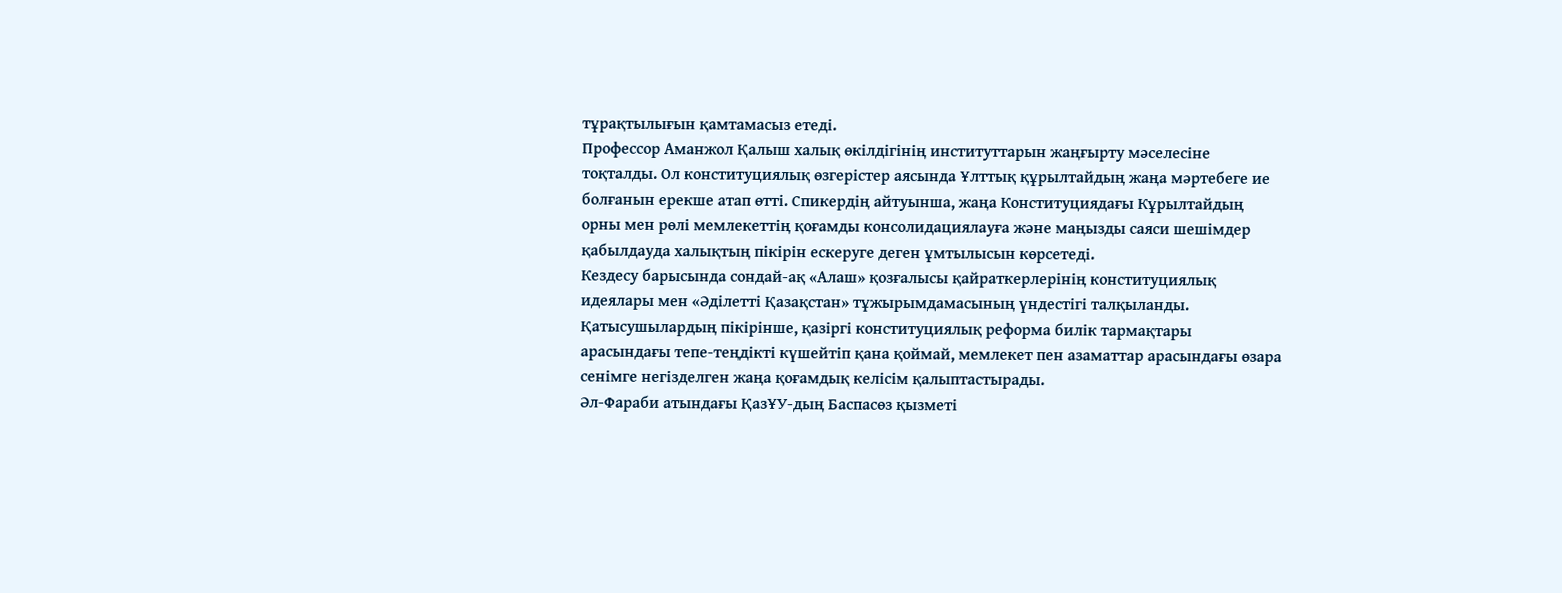тұрақтылығын қамтамасыз етеді.
Профессор Аманжол Қалыш халық өкілдігінің институттарын жаңғырту мәселесіне тоқталды. Ол конституциялық өзгерістер аясында Ұлттық құрылтайдың жаңа мәртебеге ие болғанын ерекше атап өтті. Спикердің айтуынша, жаңа Конституциядағы Кұрылтайдың орны мен рөлі мемлекеттің қоғамды консолидациялауға және маңызды саяси шешімдер қабылдауда халықтың пікірін ескеруге деген ұмтылысын көрсетеді.
Кездесу барысында сондай-ақ «Алаш» қозғалысы қайраткерлерінің конституциялық идеялары мен «Әділетті Қазақстан» тұжырымдамасының үндестігі талқыланды. Қатысушылардың пікірінше, қазіргі конституциялық реформа билік тармақтары арасындағы тепе-теңдікті күшейтіп қана қоймай, мемлекет пен азаматтар арасындағы өзара сенімге негізделген жаңа қоғамдық келісім қалыптастырады.
Әл-Фараби атындағы ҚазҰУ-дың Баспасөз қызметі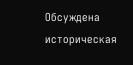Обсуждена историческая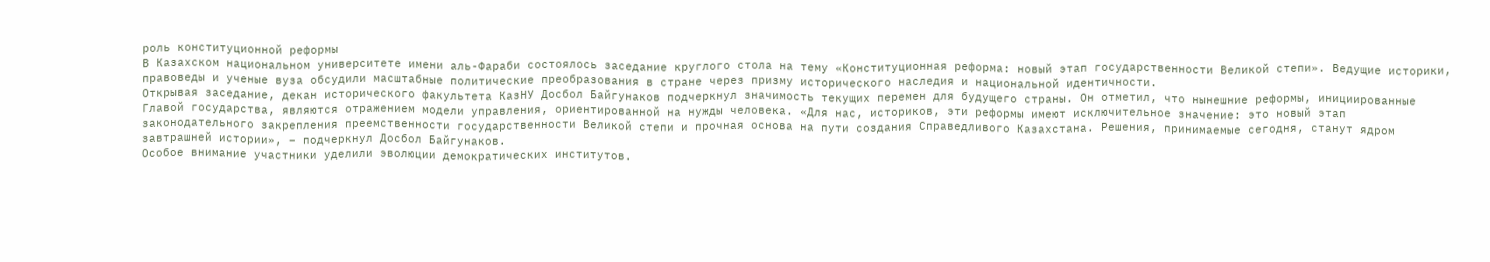роль конституционной реформы
В Казахском национальном университете имени аль-Фараби состоялось заседание круглого стола на тему «Конституционная реформа: новый этап государственности Великой степи». Ведущие историки, правоведы и ученые вуза обсудили масштабные политические преобразования в стране через призму исторического наследия и национальной идентичности.
Открывая заседание, декан исторического факультета КазНУ Досбол Байгунаков подчеркнул значимость текущих перемен для будущего страны. Он отметил, что нынешние реформы, инициированные Главой государства, являются отражением модели управления, ориентированной на нужды человека. «Для нас, историков, эти реформы имеют исключительное значение: это новый этап законодательного закрепления преемственности государственности Великой степи и прочная основа на пути создания Справедливого Казахстана. Решения, принимаемые сегодня, станут ядром завтрашней истории», – подчеркнул Досбол Байгунаков.
Особое внимание участники уделили эволюции демократических институтов.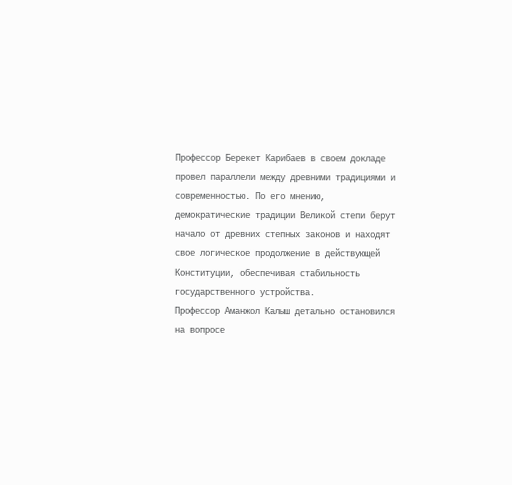Профессор Берекет Карибаев в своем докладе провел параллели между древними традициями и современностью. По его мнению, демократические традиции Великой степи берут начало от древних степных законов и находят свое логическое продолжение в действующей Конституции, обеспечивая стабильность государственного устройства.
Профессор Аманжол Калыш детально остановился на вопросе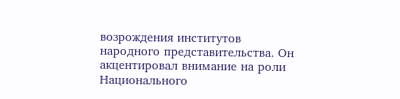возрождения институтов народного представительства. Он акцентировал внимание на роли Национального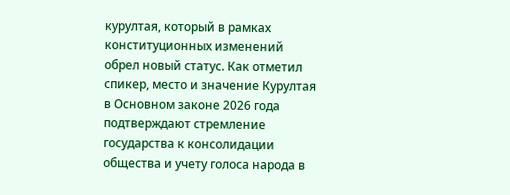курултая, который в рамках конституционных изменений обрел новый статус. Как отметил спикер, место и значение Курултая в Основном законе 2026 года подтверждают стремление государства к консолидации общества и учету голоса народа в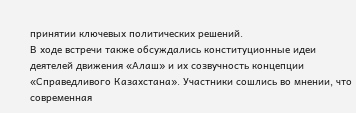принятии ключевых политических решений.
В ходе встречи также обсуждались конституционные идеи деятелей движения «Алаш» и их созвучность концепции «Справедливого Казахстана». Участники сошлись во мнении, что современная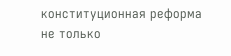конституционная реформа не только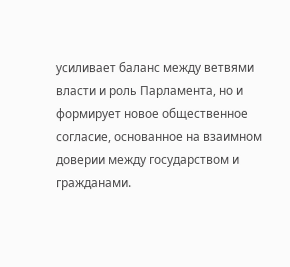усиливает баланс между ветвями власти и роль Парламента, но и формирует новое общественное согласие, основанное на взаимном доверии между государством и гражданами.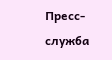Пресс-служба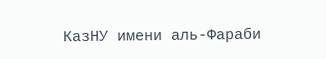КазНУ имени аль-Фараби